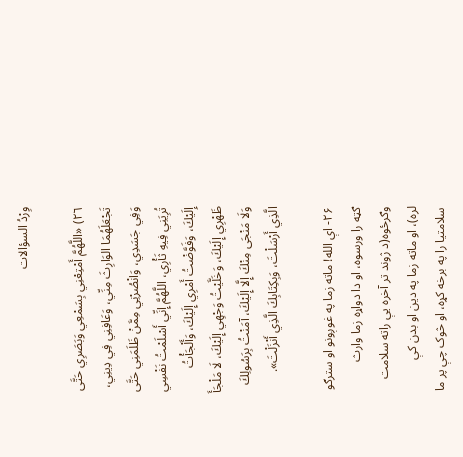وِرْدُ السؤالات

٢٦) «اللَّهُمَّ أَمْتِعْنِي بِسَمْعِي وَبَصَرِي حَتَّى تَجْعَلَهُمَا الوَارِثَ مِنِّي، وَعَافِنِي فِي دِينِي، وَفِي جَسَدِي، وَانْصُرْنِي مِمَّنْ ظَلَمَنِي حَتَّى تُرِيَنِي فِيهِ ثَأْرِي، اللَّهُمَّ إِنِّي أَسْلَمْتُ نَفْسِي إِلَيْكَ، وَفَوَّضْتُ أَمْرِي إِلَيْكَ، وَأَلْجَأْتُ ظَهْرِي إِلَيْكَ، وَخَلَّيْتُ وَجْهِي إِلَيْكَ، لَا مَلْجَأَ وَلَا مَنْجَى مِنْكَ إِلَّا إِلَيْكَ، آمَنْتُ بِرَسُولِكَ الَّذِي أَرْسَلْتَ، وَبِكِتَابِكَ الَّذِي أَنْزَلْتَ».

۲۶- اې الله! ماته زما په غوږونو او سترګو ګټه را ورسوه، او دا دواړه زما وارث وګرځوه(د ژوند تر آخره یې راته سلامت لره)، او ماته زما په دین او بدن کې سلامتیا را په برخه کړه، او څوک چې پر ما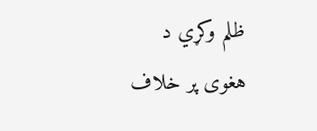ظلم وکړي د هغوی پر خلاف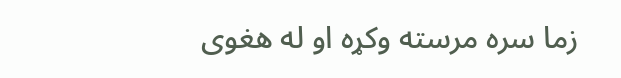زما سره مرسته وکړه او له هغوی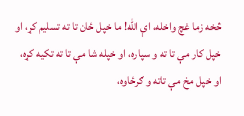څخه زما غچ واخله، اې الله! ما خپل ځان تا ته تسليم كړ، او خپل كار مې تا ته و سپاره، او خپله شا مې تا ته تكيه كړه، او خپل مخ مې تاته و ګرځاوه،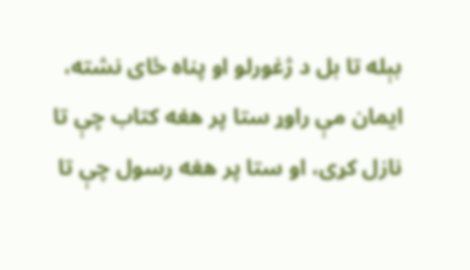بېله تا بل د ژغورلو او پناه ځاى نشته، ايمان مې راوړ ستا پر هغه كتاب چې تا نازل كړى، او ستا پر هغه رسول چې تا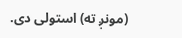(مونږ ته) استولى دى.